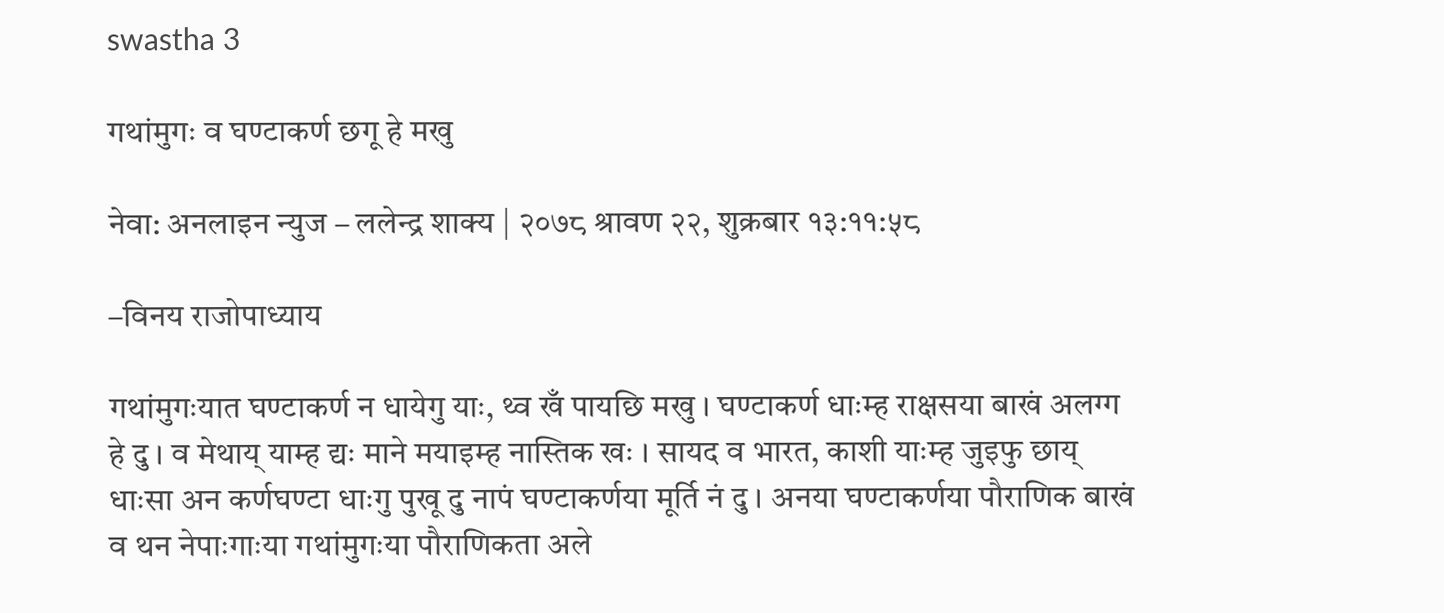swastha 3

गथांमुगः व घण्टाकर्ण छगू हे मखु

नेवा: अनलाइन न्युज – ललेन्द्र शाक्य | २०७८ श्रावण २२, शुक्रबार १३:११:५८

–विनय राजोपाध्याय

गथांमुगःयात घण्टाकर्ण न धायेगु याः, थ्व खँ पायछि मखु । घण्टाकर्ण धाःम्ह राक्षसया बाखं अलग्ग हे दु । व मेथाय् याम्ह द्यः माने मयाइम्ह नास्तिक खः । सायद व भारत, काशी याःम्ह जुइफु छाय् धाःसा अन कर्णघण्टा धाःगु पुखू दु नापं घण्टाकर्णया मूर्ति नं दु । अनया घण्टाकर्णया पौराणिक बाखं व थन नेपाःगाःया गथांमुगःया पौराणिकता अले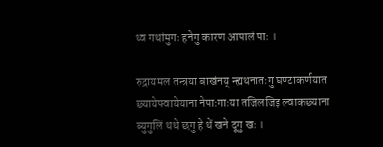थ्व गथांमुगः हनेगु कारण आपालं पाः ।

रुद्रायमल तन्त्रया बाखंनय् न्ह्यथनातःगु घण्टाकर्णयात छ्यायेफ्वायेयाना नेपाःगाःया तजिलजिइ ल्वाकछ्याना ब्युगुलिं थथे छगु हे थें खने दूगु खः ।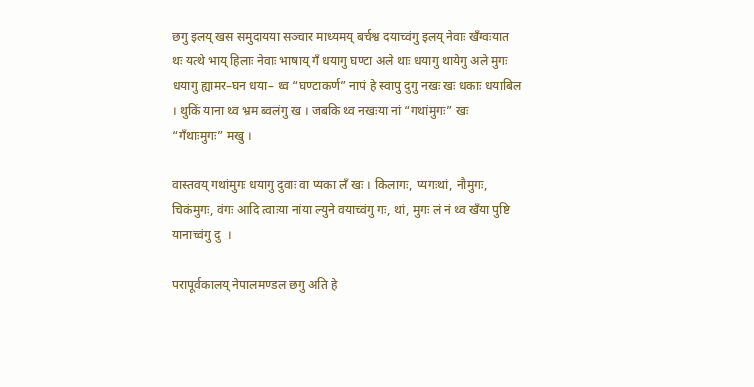छगु इलय् खस समुदायया सञ्चार माध्यमय् बर्चश्व दयाच्वंगु इलय् नेवाः खँग्वःयात थः यत्थे भाय् हिलाः नेवाः भाषाय् गँ धयागु घण्टा अले थाः धयागु थायेगु अले मुगः धयागु ह्यामर–घन धया– थ्व “घण्टाकर्ण” नापं हे स्वापु दुगु नखः खः धकाः धयाबिल । थुकिं याना थ्व भ्रम ब्वलंगु ख । जबकि थ्व नखःया नां “गथांमुगः” खः “गँथाःमुगः” मखु ।

वास्तवय् गथांमुगः धयागु दुवाः वा प्यका लँ खः । किलागः, प्यगःथां, नौमुगः, चिकंमुगः, वंगः आदि त्वाःया नांया ल्युने वयाच्वंगु गः, थां, मुगः लं नं थ्व खँया पुष्टि यानाच्वंगु दु  ।

परापूर्वकालय् नेपालमण्डल छगु अति हे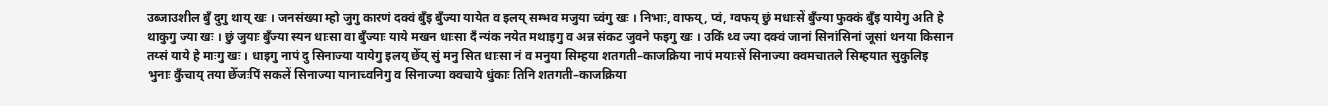उब्जाउशील बुँ दुगु थाय् खः । जनसंख्या म्हो जुगु कारणं दक्वं बुँइ बुँज्या यायेत व इलय् सम्भव मजुया च्वंगु खः । निभाः, वाफय्, प्वं, ग्वफय् छुं मधाःसें बुँज्या फुक्कं बुँइ यायेगु अति हे थाकुगु ज्या खः । छुं जुयाः बुँज्या स्यन धाःसा वा बुँज्याः याये मखन धाःसा दँ न्यंक नयेत मथाइगु व अन्न संकट जुवने फइगु खः । उकिं थ्व ज्या दक्वं जानां सिनांसिनां जूसां थनया किसान तय्सं याये हे माःगु खः । धाइगु नापं दु सिनाज्या यायेगु इलय् छेँय् सुं मनु सित धाःसा नं व मनुया सिम्हया शतगती–काजक्रिया नापं मयाःसें सिनाज्या क्वमचातले सिम्हयात सुकुलिइ भुनाः कुँचाय् तया छेँजःपिं सकलें सिनाज्या यानाच्वनिगु व सिनाज्या क्वचाये धुंकाः तिनि शतगती–काजक्रिया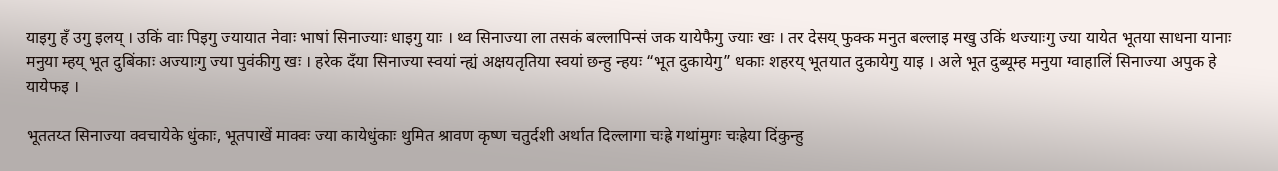याइगु हँ उगु इलय् । उकिं वाः पिइगु ज्यायात नेवाः भाषां सिनाज्याः धाइगु याः । थ्व सिनाज्या ला तसकं बल्लापिन्सं जक यायेफैगु ज्याः खः । तर देसय् फुक्क मनुत बल्लाइ मखु उकिं थज्याःगु ज्या यायेत भूतया साधना यानाः मनुया म्हय् भूत दुबिंकाः अज्याःगु ज्या पुवंकीगु खः । हरेक दँया सिनाज्या स्वयां न्ह्यं अक्षयतृतिया स्वयां छन्हु न्हयः “भूत दुकायेगु” धकाः शहरय् भूतयात दुकायेगु याइ । अले भूत दुब्यूम्ह मनुया ग्वाहालिं सिनाज्या अपुक हे यायेफइ ।

भूततय्त सिनाज्या क्वचायेके धुंकाः, भूतपाखें माक्वः ज्या कायेधुंकाः थुमित श्रावण कृष्ण चतुर्दशी अर्थात दिल्लागा चःह्रे गथांमुगः चःह्रेया दिंकुन्हु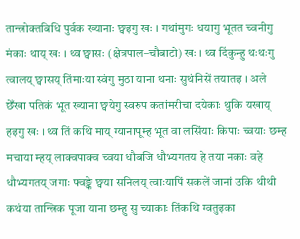तान्त्रोक्तबिधि पुर्वक ख्यानाः छ्वइगु खः । गथांमुगः धयागु भूतत च्वनीगु मंकाः थाय् खः । थ्व छ्वासः (क्षेत्रपाल–चौबाटो) खः । थ्व दिंकुन्हु थःथःगु त्वालय् छ्वासय् तिंमाःया स्वंगु मुठा याना थनाः सुथंनिसें तयातइ । अले छेँखा पतिकं भूत ख्याना छ्वयेगु स्वरुप कतांमरीचा दयेकाः थुकि यखाय् हइगु खः । थ्व तिं कथि माय् ग्यानापूम्ह भूत वा लसिंयाः किपाः च्वयाः छम्ह मचाया म्हय् लाक्वपाक्व च्वया धौबजि धौभ्यगतय हे तया नकाः वहे धौभ्यगतय् जगाः फ्वङ्के छ्वया सनिलय् त्वाःयापिं सकलें जानां उकि थीथी कथंया तान्त्रिक पूजा याना छम्हु सु च्याकाः तिंकथि ग्वतुइका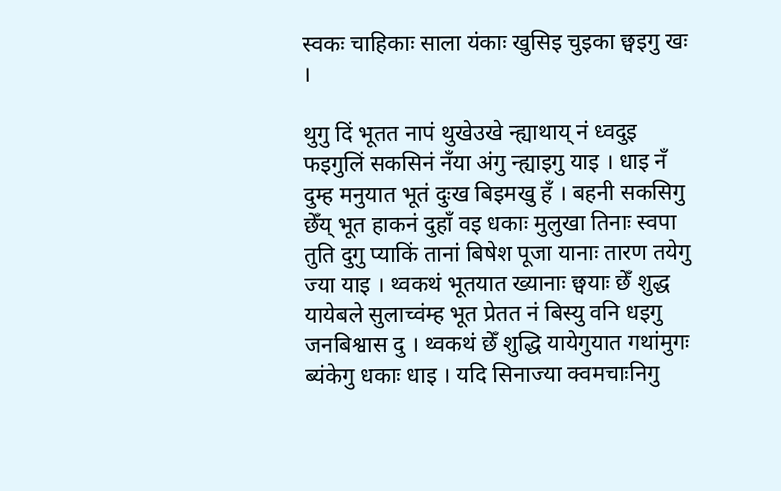स्वकः चाहिकाः साला यंकाः खुसिइ चुइका छ्वइगु खः ।

थुगु दिं भूतत नापं थुखेउखे न्ह्याथाय् नं ध्वदुइ फइगुलिं सकसिनं नँया अंगु न्ह्याइगु याइ । धाइ नँ दुम्ह मनुयात भूतं दुःख बिइमखु हँ । बहनी सकसिगु छेँय् भूत हाकनं दुहाँ वइ धकाः मुलुखा तिनाः स्वपा तुति दुगु प्याकिं तानां बिषेश पूजा यानाः तारण तयेगु ज्या याइ । थ्वकथं भूतयात ख्यानाः छ्वयाः छेँ शुद्ध यायेबले सुलाच्वंम्ह भूत प्रेतत नं बिस्यु वनि धइगु जनबिश्वास दु । थ्वकथं छेँ शुद्धि यायेगुयात गथांमुगः ब्यंकेगु धकाः धाइ । यदि सिनाज्या क्वमचाःनिगु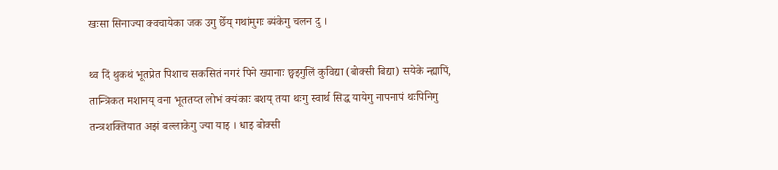खःसा सिनाज्या क्वचायेका जक उगु छेँय् गथांमुगः ब्यंकेगु चलन दु ।

थ्व दिं थुकथं भूतप्रेत पिशाच सकसितं नगरं पिने ख्यानाः छ्वइगुलिं कुविद्या (बोक्सी बिद्या) सयेके न्ह्यापिं, तान्त्रिकत मशानय् वना भूततय्त लोभं क्यंकाः बशय् तया थःगु स्वार्थ सिद्ध यायेगु नापनापं थःपिनिगु तन्त्रशक्तियात अझं बल्लाकेगु ज्या याइ । धाइ बोक्सी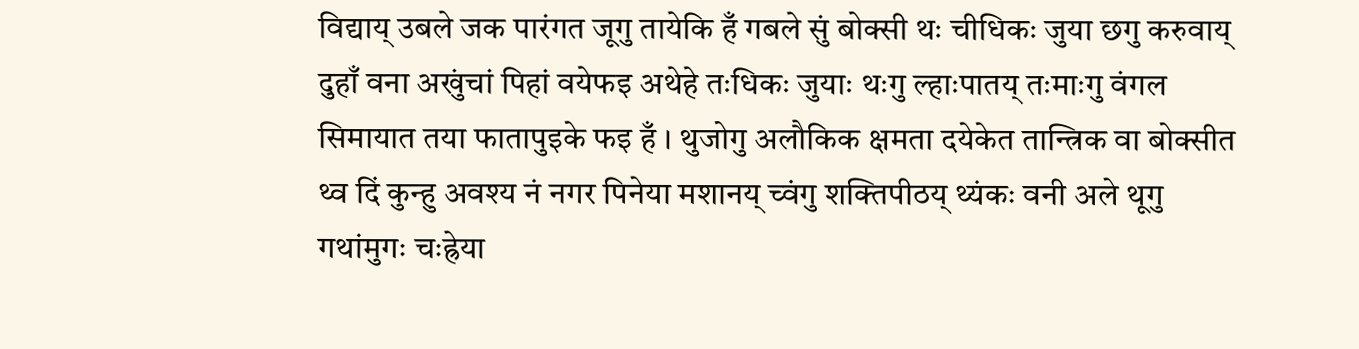विद्याय् उबले जक पारंगत जूगु तायेकि हँ गबले सुं बोक्सी थः चीधिकः जुया छगु करुवाय् दुहाँ वना अखुंचां पिहां वयेफइ अथेहे तःधिकः जुयाः थःगु ल्हाःपातय् तःमाःगु वंगल सिमायात तया फातापुइके फइ हँ । थुजोगु अलौकिक क्षमता दयेकेत तान्त्रिक वा बोक्सीत थ्व दिं कुन्हु अवश्य नं नगर पिनेया मशानय् च्वंगु शक्तिपीठय् थ्यंकः वनी अले थूगु गथांमुगः चःह्रेया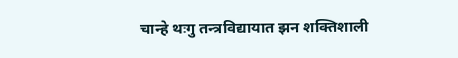चान्हे थःगु तन्त्रविद्यायात झन शक्तिशाली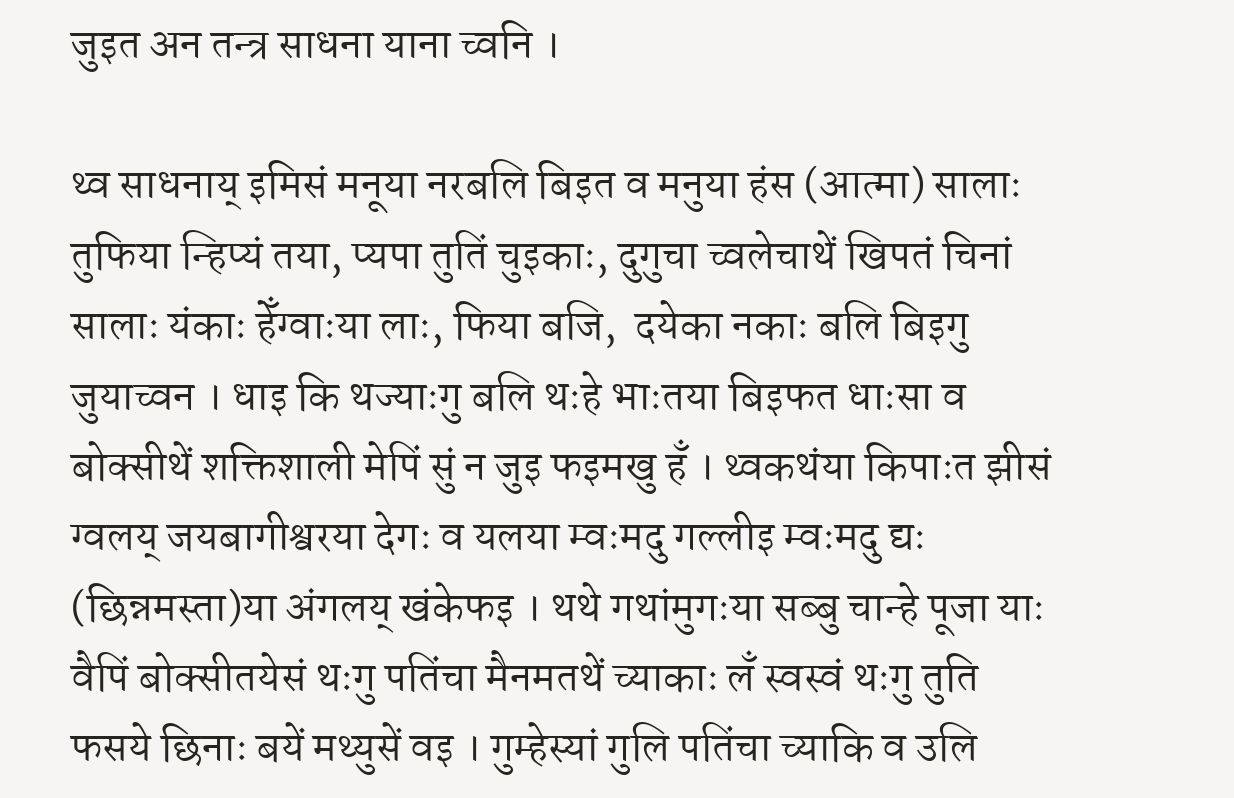जुइत अन तन्त्र साधना याना च्वनि ।

थ्व साधनाय् इमिसं मनूया नरबलि बिइत व मनुया हंस (आत्मा) सालाः  तुफिया न्हिप्यं तया, प्यपा तुतिं चुइकाः, दुगुचा च्वलेचाथें खिपतं चिनां सालाः यंकाः हेँग्वाःया लाः, फिया बजि,  दयेका नकाः बलि बिइगु जुयाच्वन । धाइ कि थज्याःगु बलि थःहे भाःतया बिइफत धाःसा व बोक्सीथें शक्तिशाली मेपिं सुं न जुइ फइमखु हँ । थ्वकथंया किपाःत झीसं ग्वलय् जयबागीश्वरया देगः व यलया म्वःमदु गल्लीइ म्वःमदु द्यः (छिन्नमस्ता)या अंगलय् खंकेफइ । थथे गथांमुगःया सब्बु चान्हे पूजा याः वैपिं बोक्सीतयेसं थःगु पतिंचा मैनमतथें च्याकाः लँ स्वस्वं थःगु तुति फसये छिनाः बयें मथ्युसें वइ । गुम्हेस्यां गुलि पतिंचा च्याकि व उलि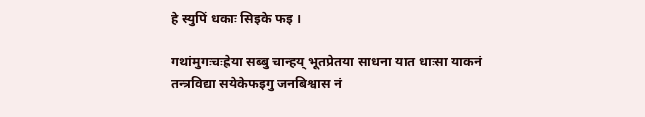हे स्युपिं धकाः सिइके फइ ।

गथांमुगःचःह्रेया सब्बु चान्हय् भूतप्रेतया साधना यात धाःसा याकनं तन्त्रविद्या सयेकेफइगु जनबिश्वास नं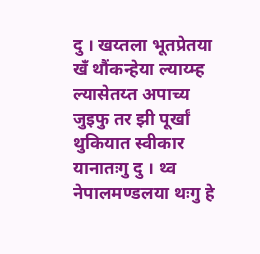दु । खय्तला भूतप्रेतया खँ थौंकन्हेया ल्याय्म्ह ल्यासेतय्त अपाच्य जुइफु तर झी पूर्खां थुकियात स्वीकार यानातःगु दु । थ्व नेपालमण्डलया थःगु हे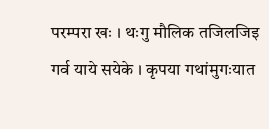परम्परा खः । थःगु मौलिक तजिलजिइ गर्व याये सयेके । कृपया गथांमुगःयात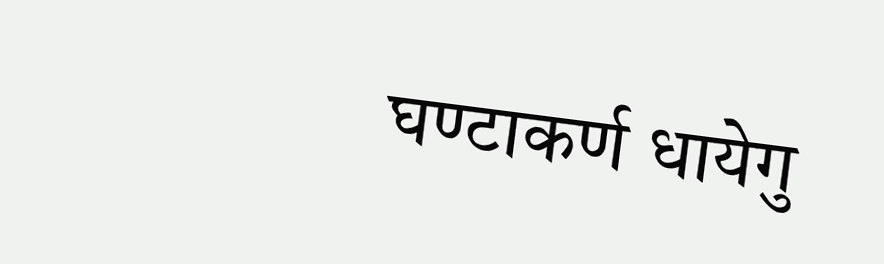घण्टाकर्ण धायेगु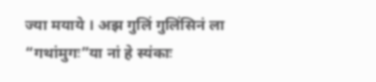ज्या मयाये । अझ गुलिं गुलिंसिनं ला “गथांमुगः”या नां हे स्यंकाः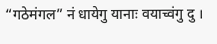“गठेमंगल” नं धायेगु यानाः वयाच्वंगु दु ।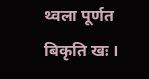थ्वला पूर्णत बिकृति खः ।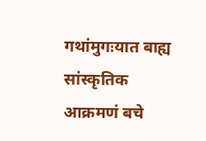गथांमुगःयात बाह्य सांस्कृतिक आक्रमणं बचे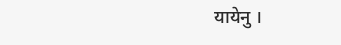यायेनु ।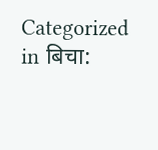Categorized in बिचा: